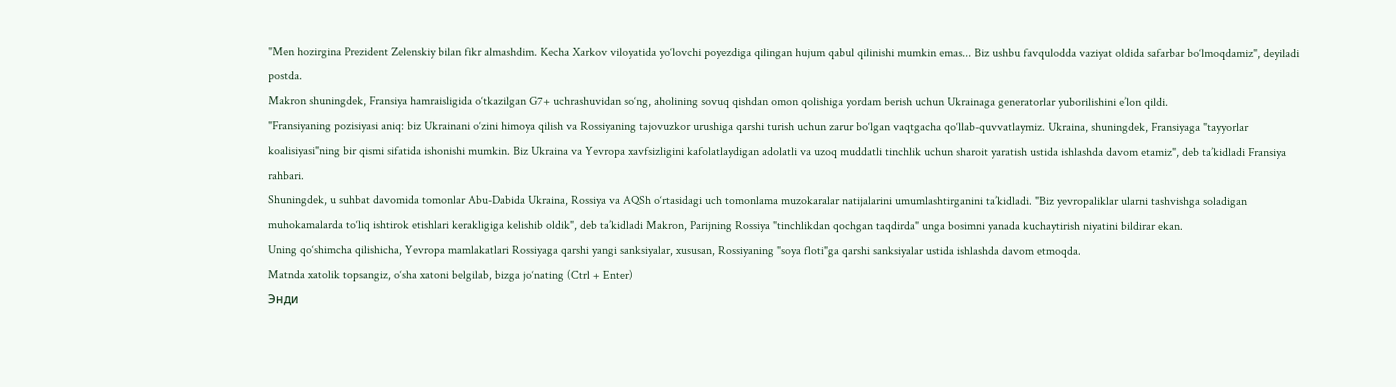"Men hozirgina Prezident Zelenskiy bilan fikr almashdim. Kecha Xarkov viloyatida yo‘lovchi poyezdiga qilingan hujum qabul qilinishi mumkin emas... Biz ushbu favqulodda vaziyat oldida safarbar bo‘lmoqdamiz", deyiladi postda.
Makron shuningdek, Fransiya hamraisligida o‘tkazilgan G7+ uchrashuvidan so‘ng, aholining sovuq qishdan omon qolishiga yordam berish uchun Ukrainaga generatorlar yuborilishini e’lon qildi.
"Fransiyaning pozisiyasi aniq: biz Ukrainani o‘zini himoya qilish va Rossiyaning tajovuzkor urushiga qarshi turish uchun zarur bo‘lgan vaqtgacha qo‘llab-quvvatlaymiz. Ukraina, shuningdek, Fransiyaga "tayyorlar koalisiyasi"ning bir qismi sifatida ishonishi mumkin. Biz Ukraina va Yevropa xavfsizligini kafolatlaydigan adolatli va uzoq muddatli tinchlik uchun sharoit yaratish ustida ishlashda davom etamiz", deb ta’kidladi Fransiya rahbari.
Shuningdek, u suhbat davomida tomonlar Abu-Dabida Ukraina, Rossiya va AQSh o‘rtasidagi uch tomonlama muzokaralar natijalarini umumlashtirganini ta’kidladi. "Biz yevropaliklar ularni tashvishga soladigan muhokamalarda to‘liq ishtirok etishlari kerakligiga kelishib oldik", deb ta’kidladi Makron, Parijning Rossiya "tinchlikdan qochgan taqdirda" unga bosimni yanada kuchaytirish niyatini bildirar ekan.
Uning qo‘shimcha qilishicha, Yevropa mamlakatlari Rossiyaga qarshi yangi sanksiyalar, xususan, Rossiyaning "soya floti"ga qarshi sanksiyalar ustida ishlashda davom etmoqda.
Matnda xatolik topsangiz, o‘sha xatoni belgilab, bizga jo‘nating (Ctrl + Enter)
Энди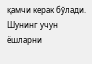қамчи керак бўлади. Шунинг учун ёшларни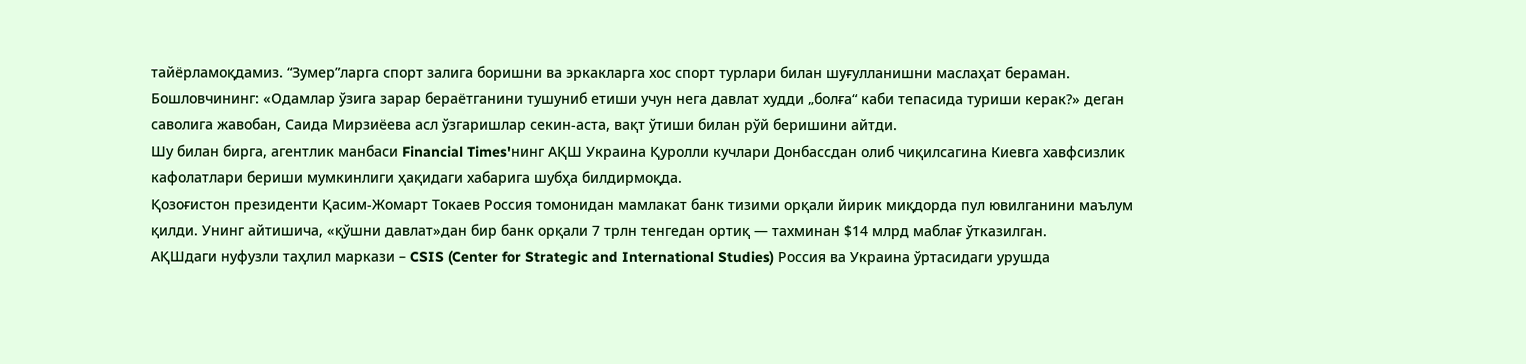тайёрламоқдамиз. “Зумер”ларга спорт залига боришни ва эркакларга хос спорт турлари билан шуғулланишни маслаҳат бераман.
Бошловчининг: «Одамлар ўзига зарар бераётганини тушуниб етиши учун нега давлат худди „болға“ каби тепасида туриши керак?» деган саволига жавобан, Саида Мирзиёева асл ўзгаришлар секин-аста, вақт ўтиши билан рўй беришини айтди.
Шу билан бирга, агентлик манбаси Financial Times'нинг АҚШ Украина Қуролли кучлари Донбассдан олиб чиқилсагина Киевга хавфсизлик кафолатлари бериши мумкинлиги ҳақидаги хабарига шубҳа билдирмоқда.
Қозоғистон президенти Қасим-Жомарт Токаев Россия томонидан мамлакат банк тизими орқали йирик миқдорда пул ювилганини маълум қилди. Унинг айтишича, «қўшни давлат»дан бир банк орқали 7 трлн тенгедан ортиқ — тахминан $14 млрд маблағ ўтказилган.
АҚШдаги нуфузли таҳлил маркази – CSIS (Center for Strategic and International Studies) Россия ва Украина ўртасидаги урушда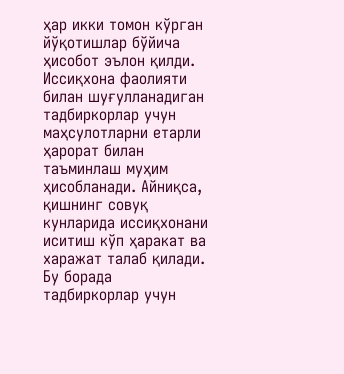ҳар икки томон кўрган йўқотишлар бўйича ҳисобот эълон қилди.
Иссиқхона фаолияти билан шуғулланадиган тадбиркорлар учун маҳсулотларни етарли ҳарорат билан таъминлаш муҳим ҳисобланади. Айниқса, қишнинг совуқ кунларида иссиқхонани иситиш кўп ҳаракат ва харажат талаб қилади. Бу борада тадбиркорлар учун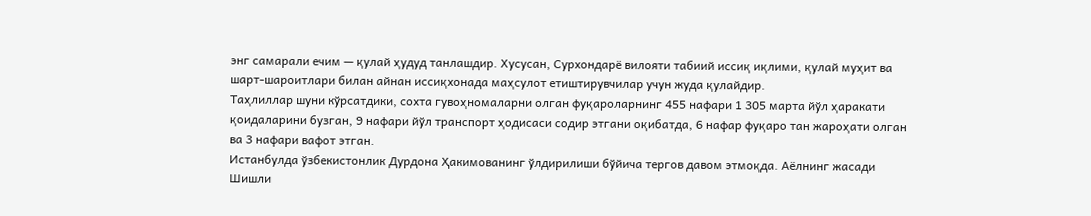энг самарали ечим — қулай ҳудуд танлашдир. Хусусан, Сурхондарё вилояти табиий иссиқ иқлими, қулай муҳит ва шарт-шароитлари билан айнан иссиқхонада маҳсулот етиштирувчилар учун жуда қулайдир.
Таҳлиллар шуни кўрсатдики, сохта гувоҳномаларни олган фуқароларнинг 455 нафари 1 305 марта йўл ҳаракати қоидаларини бузган, 9 нафари йўл транспорт ҳодисаси содир этгани оқибатда, 6 нафар фуқаро тан жароҳати олган ва 3 нафари вафот этган.
Истанбулда ўзбекистонлик Дурдона Ҳакимованинг ўлдирилиши бўйича тергов давом этмоқда. Аёлнинг жасади Шишли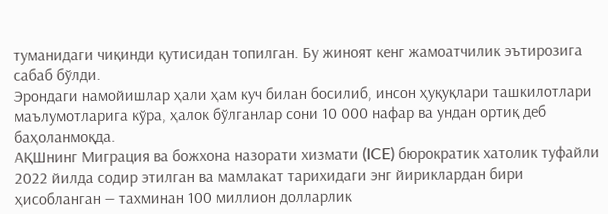туманидаги чиқинди қутисидан топилган. Бу жиноят кенг жамоатчилик эътирозига сабаб бўлди.
Эрондаги намойишлар ҳали ҳам куч билан босилиб, инсон ҳуқуқлари ташкилотлари маълумотларига кўра, ҳалок бўлганлар сони 10 000 нафар ва ундан ортиқ деб баҳоланмоқда.
АҚШнинг Миграция ва божхона назорати хизмати (ICE) бюрократик хатолик туфайли 2022 йилда содир этилган ва мамлакат тарихидаги энг йириклардан бири ҳисобланган — тахминан 100 миллион долларлик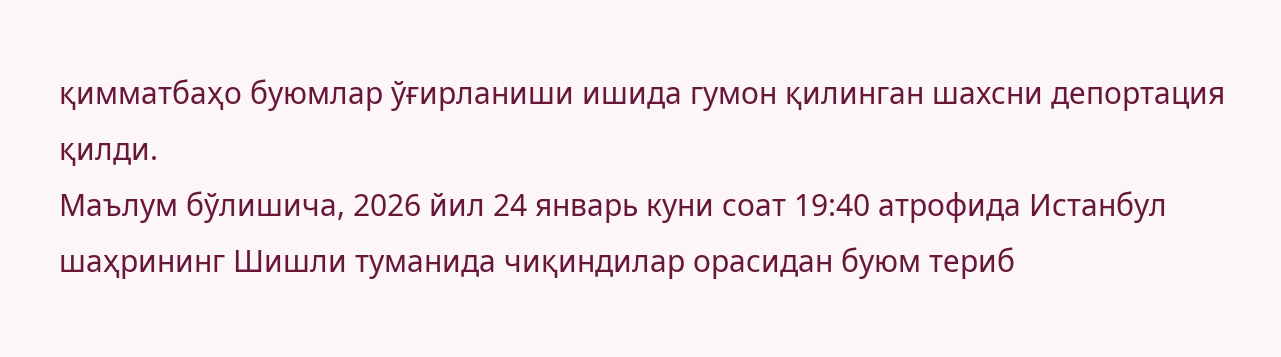қимматбаҳо буюмлар ўғирланиши ишида гумон қилинган шахсни депортация қилди.
Маълум бўлишича, 2026 йил 24 январь куни соат 19:40 атрофида Истанбул шаҳрининг Шишли туманида чиқиндилар орасидан буюм териб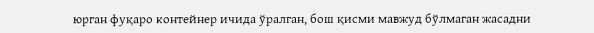юрган фуқаро контейнер ичида ўралган, бош қисми мавжуд бўлмаган жасадни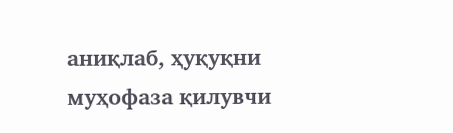аниқлаб, ҳуқуқни муҳофаза қилувчи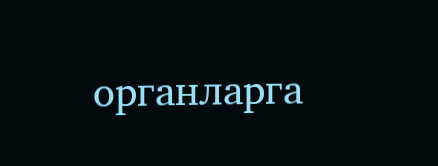органларга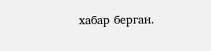хабар берган.